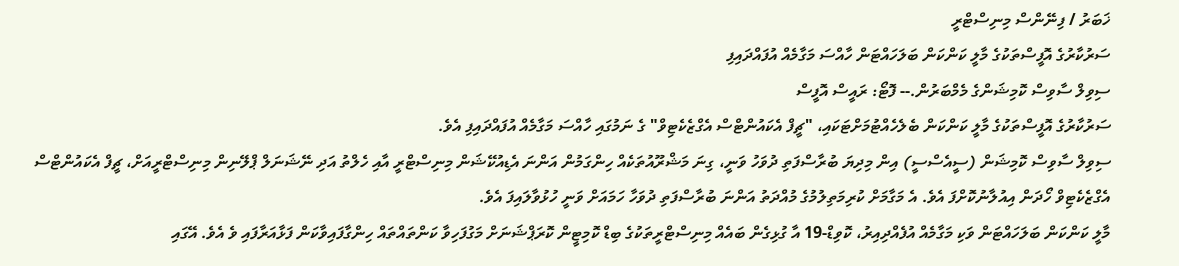ޚަބަރު / ފިނޭންސް މިނިސްޓްރީ
ސަރުކާރުގެ އޮފީސްތަކުގެ މާލީ ކަންކަން ބަލަހައްޓަން ހާއްސަ މަގާމެއް އުފައްދައިފި
ސިވިލް ސާވިސް ކޮމިޝަންގެ މެމްބަރުން.-- ފޮޓޯ: ރައީސް އޮފީސް
ސަރުކާރުގެ އޮފީސްތަކުގެ މާލީ ކަންކަން ބެލެހެއްޓުމަށްޓަކައި، "ޗީފް އެކައުންޓްސް އެގްޒެކެޓިވް" ގެ ނަމުގައި ހާއްސަ މަގާމެއް އުފައްދައިފި އެވެ.
ސިވިލް ސާވިސް ކޮމިޝަން (ސީއެސްސީ) އިން މިދިޔަ ބުރާސްފަތި ދުވަހު ވަނީ، ގިނަ މަޝްރޫއުތަކެއް ހިންގަމުން އަންނަ އެޑިއުކޭޝަން މިނިސްޓްރީ އާއި ހެލްތު އަދި ނޭޝަނަލް ޕްލޭނިން މިނިސްޓްރީއަށް، ޗީފް އެކައުންޓްސް އެގްޒެކެޓިވް ހޯދަން އިއުލާނުކޮށްފަ އެވެ. އެ މަގާމަށް ކުރިމަތިލުމުގެ މުއްދަތު އަންނަ ބުރާސްފަތި ދުވަހާ ހަމައަށް ވަނީ ހުޅުވާލައިފަ އެވެ.
މާލީ ކަންކަން ބަލަހައްޓަން ވަކި މަގާމެއް އުފެއްދިއިރު، ކޮވިޑް-19 އާ ގުޅިގެން ބައެއް މިނިސްޓްރީތަކުގެ ބިޑް ކޮމިޓީން ކޮރަޕްޝަނަށް މަގުފަހިވާ ކަންތައްތައް ހިންގާފައިވާކަން ފަޅާއަރާފައި ވެ އެވެ. އޭގައި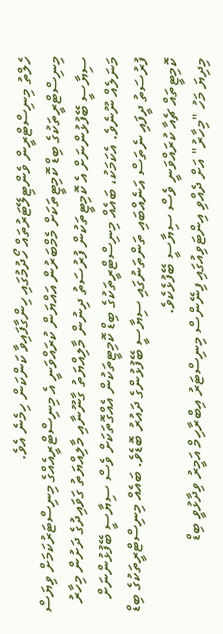ހެލްތު މިނިސްޓްރީން ވެންޓިލޭޓަރުތައް ހޯދުމުގައި ހިންގާފައިވާ ކަންކަން ހިމެނެ އެވެ.
މިނިސްޓްރީތަކުގެ ބިޑް ކޮމިޓީތަކަށް މެމްބަރުން އައްޔަން ކުރައްވަނީ އެ މިނިސްޓްރީއެއްގެ މިނިސްޓަރުކަމަށް ވިޔަސް ސިޔާސީ ބޭފުޅުންނަށް އެ ކޮމިޓީތަކުން ފުރުސަތު ދިނުން މާލިއްޔަތު ގާނޫނާއި މާލިއްޔަތު ގަވައިދުގެ ދަށުން މިހާރު މަނަލެއް ނޫނެވެ. އެކަމަކު، ބައެއް މިނިސްޓްރީތަކުގެ ބިޑް ކޮމިޓީތަކުން އެއްގޮތަކަށް ވެސް ސިޔާސީ ބޭފުޅުންނަށް ފުރުސަތު ދީފައި ނެތަސް އަނެއްބައި ތަންތަނުގައި ސިޔާސީ ބޭފުޅުންގެ ދައުރު ބޮޑެވެ. ބައެއް މިނިސްޓްރީތަކުގެ ބިޑް ކޮމިޓީތައް ޗެއާ ކުރައްވަނީ ވެސް ސިޔާސީ ބޭފުޅެކެވެ.
މިދިޔަ މަހު "މިހާރު" އަށް ދެއްވި އިންޓަވިއުގައި ފިނޭންސް މިނިސްޓަރު އިބްރާހިމް އަމީރު ވިދާޅުވީ ބިޑް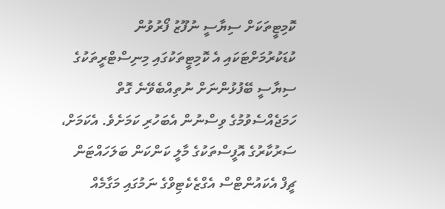ކޮމިޓީތަކަށް ސިޔާސީ ނުފޫޒު ފޯރުވުން ކުޑަކުރުމަށްޓަކައި އެ ކޮމިޓީތަކުގައި މިނިސްޓްރީތަކުގެ ސިޔާސީ ބޭފުޅުންނަށް ނުތިއްބެވޭނެ ގޮތް ހަމަޖެއްސެވުމުގެ ވިސްނުން އެބަހުރި ކަމަށެވެ. އެކަމަށް، ސަރުކާރުގެ އޮފީސްތަކުގެ މާލީ ކަންކަން ބަލަހައްޓަން ޗީފް އެކައުންޓްސް އެގްޒެކެޓިވްގެ ނަމުގައި މަގާމެއް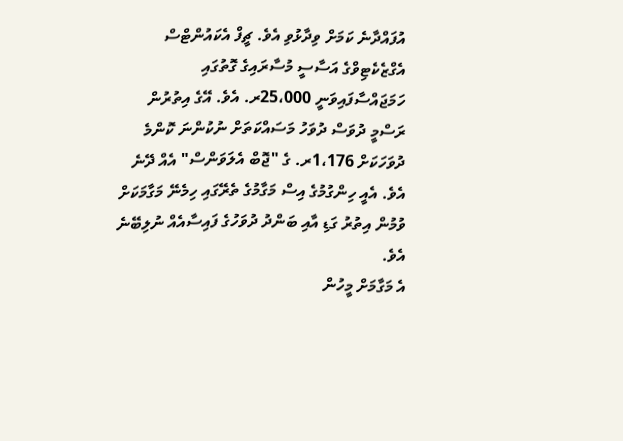އުފައްދާނެ ކަމަށް ވިދާޅުވި އެވެ. ޗީފް އެކައުންޓްސް އެގްޒެކެޓިވްގެ އަސާސީ މުސާރައިގެ ގޮތުގައި ހަމަޖައްސާފައިވަނީ 25،000ރ. އެވެ. އޭގެ އިތުރުން ރަސްމީ ދުވަސް ދުވަހު މަސައްކަތަށް ނުކުންނަ ކޮންމެ ދުވަހަކަށް 1،176ރ. ގެ "ޖޮބް އެލަވަންސް" އެއް ދޭނެ އެވެ. އެއީ ހިންގުމުގެ އިސް މަގާމުގެ ތެރޭގައި ހިމެނޭ މަގާމަކަށް ވުމުން އިތުރު ގަޑި އާއި ބަންދު ދުވަހުގެ ފައިސާއެއް ނުލިބޭނެ އެވެ.
އެ މަގާމަށް މީހުން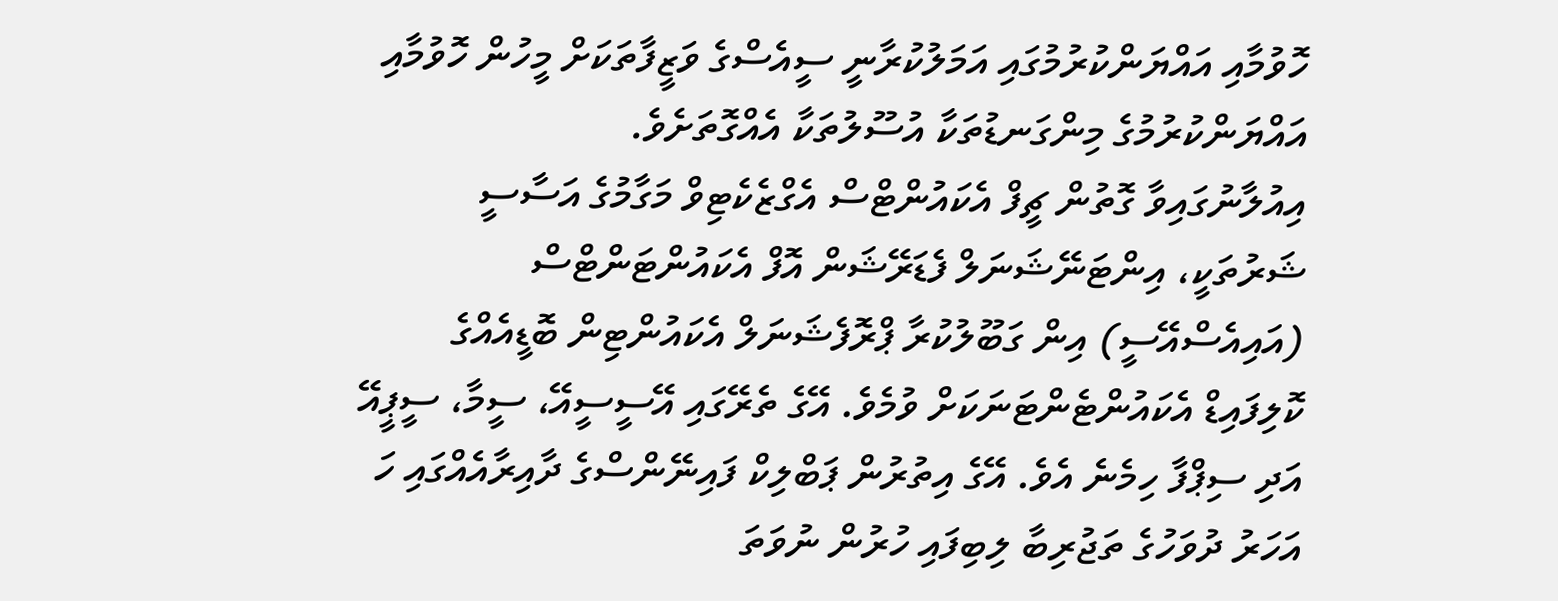ހޮވުމާއި އައްޔަންކުރުމުގައި އަމަލުކުރާނީ ސީއެސްގެ ވަޒީފާތަކަށް މީހުން ހޮވުމާއި އައްޔަންކުރުމުގެ މިންގަނޑުތަކާ އުސޫލުތަކާ އެއްގޮތަށެވެ.
އިއުލާނުގައިވާ ގޮތުން ޗީފް އެކައުންޓްސް އެގްޒެކެޓިވް މަގާމުގެ އަސާސީ ޝަރުތަކީ، އިންޓަނޭޝަނަލް ފެޑަރޭޝަން އޮފް އެކައުންޓަންޓްސް (އައިއެސްއޭސީ) އިން ގަބޫލުކުރާ ޕްރޮފެޝަނަލް އެކައުންޓިން ބޮޑީއެއްގެ ކޮލިފައިޑް އެކައުންޓެންޓަނަކަށް ވުމެވެ. އޭގެ ތެރޭގައި އޭސީސީއޭ، ސީމާ، ސީޕީއޭ އަދި ސިޕްފާ ހިމެނެ އެވެ. އޭގެ އިތުރުން ޕަބްލިކް ފައިނޭންސްގެ ދާއިރާއެއްގައި ހަ އަހަރު ދުވަހުގެ ތަޖުރިބާ ލިބިފައި ހުރުން ނުވަތަ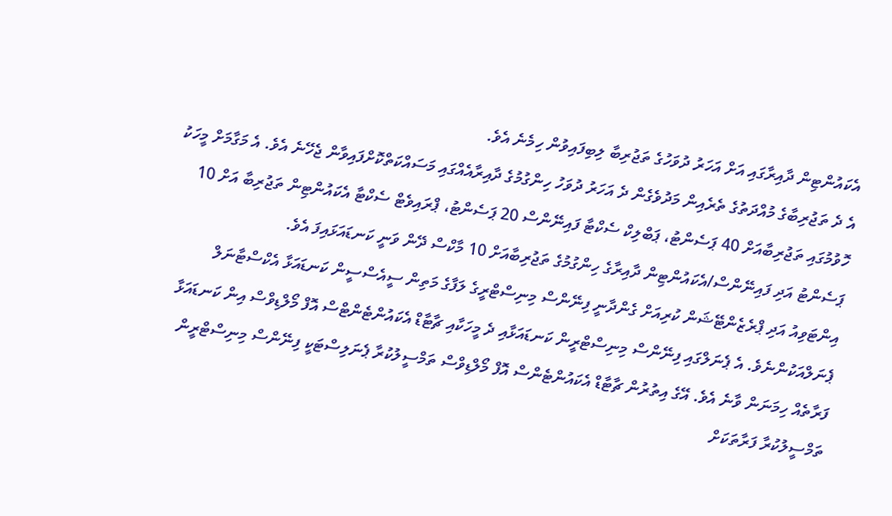އެކައުންޓިން ދާއިރާގައި އަށް އަހަރު ދުވަހުގެ ތަޖުރިބާ ލިބިފައިވުން ހިމެނެ އެވެ.
އެ ދެ ތަޖުރިބާގެ މުއްދަތުގެ ތެރެއިން މަދުވެގެން ދެ އަހަރު ދުވަހު ހިންގުމުގެ ދާއިރާއެއްގައި މަސައްކަތްކޮށްފައިވާން ޖެހޭނެ އެވެ. އެ މަގާމަށް މީހަކު ހޮވުމުގައި ތަޖުރިބާއަށް 40 ޕަސެންޓު، ޕަބްލިކް ސެކްޓާ ފައިނޭންސް 20 ޕަސެންޓު، ޕްރައިވެޓް ސެކްޓާ އެކައުންޓިން ތަޖުރިބާ އަށް 10 ޕަސެންޓު އަދި ފައިނޭންސް/އެކައުންޓިން ދާއިރާގެ ހިންގުމުގެ ތަޖުރިބާއަށް 10 މާކްސް ދޭން ވަނީ ކަނޑައަޅައިފަ އެވެ.
އިންޓަވިއު އަދި ޕްރެޒެންޓޭޝަން ކުރިއަށް ގެންދާނީ ފިނޭންސް މިނިސްޓްރީގެ ލަފާގެ މަތިން ސީއެސްސީން ކަނޑައަޅާ އެކްސްޓާނަލް ޕެނަލްއަކުންނެވެ. އެ ޕެނަލްގައި ފިނޭންސް މިނިސްޓްރީން ކަނޑައަޅާއި ދެ މީހަކާއި ޗާޓާޑް އެކައުންޓެންޓްސް އޮފް މޯލްޑިވްސް އިން ކަނޑައަޅާ ފަރާތެއް ހިމަނަން ވާނެ އެވެ. އޭގެ އިތުރުން ޗާޓާޑް އެކައުންޓެންސް އޮފް މޯލްޑިވްސް ތަމްސީލުކުރާ ޕެނަލިސްޓަކީ ފިނޭންސް މިނިސްޓްރީން ތަމްސީލުކުރާ ފަރާތަކަށް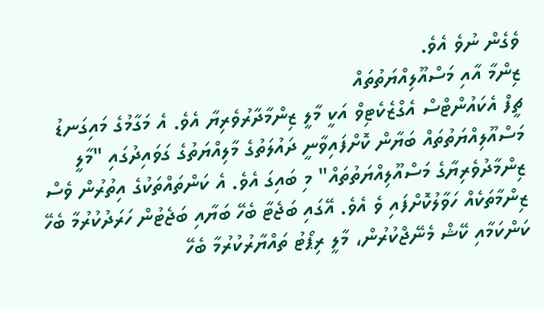ވެގެން ނުވެ އެވެ.
ޒިންމާ އާއި މަސްއޫލިއްޔަތުތައް
ޗީފް އެކައުންޓްސް އެގްޒެކެޓިވް އަކީ މާލީ ޒިންމާދާރުވެރިޔާ އެވެ. އެ މަގާމުގެ މައިގަނޑު މަސްއޫލިއްޔަތުތައް ބަޔާން ކޮށްފައިވާނީ ދައުލަތުގެ މާލިއްޔަތުގެ ގަވައިދުގައި "މާލީ ޒިންމާދުވެރިޔާގެ މަސްއޫލިއްޔަތުތައް" މި ބައިގަ އެވެ. އެ ކަންތައްތަކުގެ އިތުރުން ވެސް ޒިންމާތަކެއް ހަވާލުކޮށްފައި ވެ އެވެ. އޭގައި ބަޖެޓާ ބެހޭ ބަޔާއި ބަޖެޓުން ހަރަދުކުރުމާ ބެހޭ ކަންކަމާއި ކޭޝް މެނޭޖްކުރުން، މާލީ ރިޕޯޓު ތައްޔާރުކުރުމާ ބެހޭ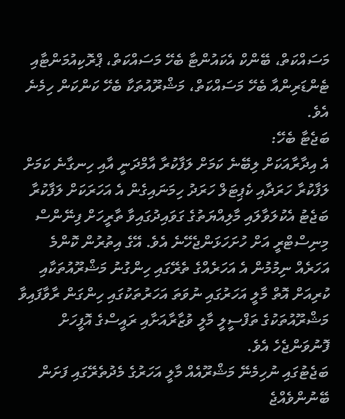މަސައްކަތް، ބޭންކް އެކައުންޓާ ބެހޭ މަސައްކަތް، ޕްރޮކިއުމަންޓާއި ޓެންޑަރިންއާ ބެހޭ މަސައްކަތް، މަޝްރޫއުތަކާ ބެހޭ ކަންކަން ހިމެނެ އެވެ.
ބަޖެޓާ ބެހޭ:
އެ އިދާރާއަކަށް ލިބޭނެ ކަމަށް ލަފާކުރާ އާމްދަނީ އާއި ހިނގާނެ ކަމަށް ލަފާކުރާ ހަރަދާއި ކެޕިޓަލް ހަރަދު ހިމަނައިގެން އެ އަހަރަކަށް ލަފާކުރާ ބަޖެޓު އެކުލަވާލައި މާލިއްޔަތުގެ ގަވައިދުގައިވާ ތާރީހަށް ފިނޭންސް މިނިސްޓްރީ އަށް ހުށަހަޅަންޖެހޭނެ އެވެ. އޭގެ އިތުރުން ކޮންމެ އަހަރެއް ނިމުމުން އެ އަހަރެއްގެ ތެރޭގައި ހިންގުނު މަޝްރޫއުތަކާއި ކުރިއަށް އޮތް މާލީ އަހަރުގައި ނުވަތަ އަހަރުތަކުގައި ހިންގަން ރާވާފައިވާ މަޝްރޫއުތަކުގެ ތަފްސީލީ މާލީ ވުޒާރާއަށާއި ރައީސްގެ އޮފީހަށް ފޮނުވަންޖެހެ އެވެ.
ބަޖެޓުގައި ނުހިމެނޭ މަޝްރޫއެއް މާލީ އަހަރުގެ މެދުތެރޭގައި ފަށަން ބޭނުންވެއްޖެ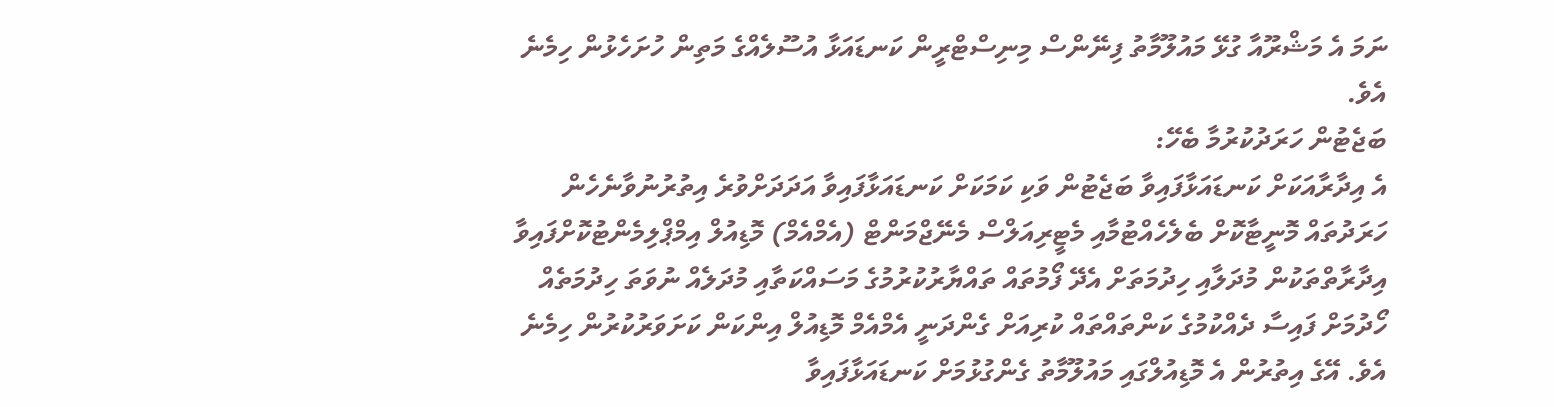ނަމަ އެ މަޝްރޫއާ ގުޅޭ މައުލޫމާތު ފިނޭންސް މިނިސްޓްރީން ކަނޑައަޅާ އުސޫލެއްގެ މަތިން ހުށަހެޅުން ހިމެނެ އެވެ.
ބަޖެޓުން ހަރަދުކުރުމާ ބެހޭ:
އެ އިދާރާއަކަށް ކަނޑައަޅާފައިވާ ބަޖެޓުން ވަކި ކަމަކަށް ކަނޑައަޅާފައިވާ އަދަދަށްވުރެ އިތުރުނުވާނެހެން ހަރަދުތައް މޮނީޓާކޮށް ބެލެހެއްޓުމާއި މެޓީރިއަލްސް މެނޭޖްމަންޓް (އެމްއެމް) މޮޑިއުލް އިމްޕްލިމެންޓުކޮށްފައިވާ އިދާރާތްތަކުން މުދަލާއި ހިދުމަތަށް އެދޭ ފޯމުތައް ތައްޔާރުކުރުމުގެ މަސައްކަތާއި މުދަލެއް ނުވަތަ ހިދުމަތެއް ހޯދުމަށް ފައިސާ ދެއްކުމުގެ ކަންތައްތައް ކުރިއަށް ގެންދަނީ އެމްއެމް މޮޑިއުލް އިންކަން ކަށަވަރުކުރުން ހިމެނެ އެވެ. އޭގެ އިތުރުން އެ މޮޑިއުލްގައި މައުލޫމާތު ގެންގުޅުމަށް ކަނޑައަޅާފައިވާ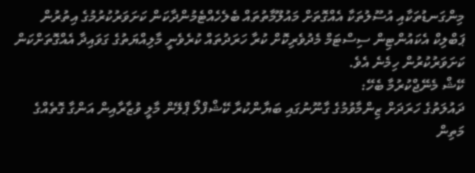މިންގަނޑުތަކާއި އުސޫލުތަކާ އެއްގޮތަށް މައުލޫމާތުތައް ބެލެހެއްޓެމުންދާކަން ކަށަވަރުކުރުމުގެ އިތުރުން ޕަބްލިކް އެކައުންޓިން ސިސްޓަމް މެދުވެރިކޮށް ކުރާ ހަރަދުތައް ކުރެވެނީ މާލިއްޔަތުގެ ގަވައިދާ އެއްގޮތަށްކަން ކަށަވަރުކުރުން ހިމެނެ އެވެ.
ކޭޝް މެނޭޖްކުރުމާ ބެހޭ:
ދައުލަތުގެ ހަރަދަށް ޒިންމާވުމުގެ ގާނޫނުގައި ބަޔާންކުރާ ކޭޝްފްލޯ ޕްލޭން މާލީ ވުޒާރާއިން އަންގާ ގޮތެއްގެ މަތިން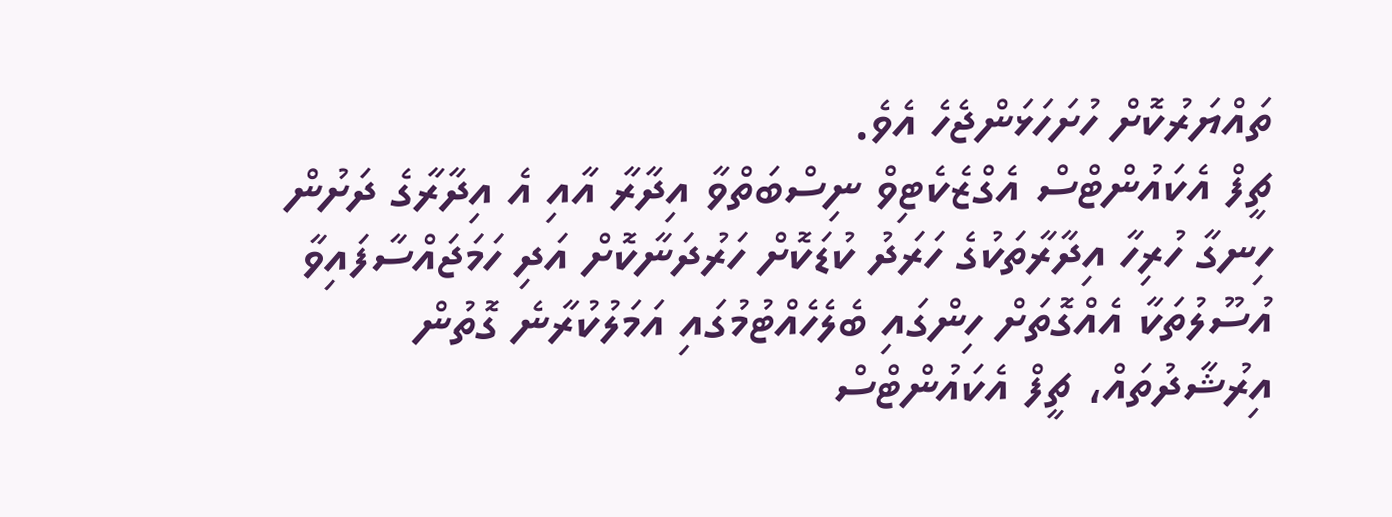ތައްޔަރުކޮށް ހުށަހަޅަންޖެހެ އެވެ.
ޗީފް އެކައުންޓްސް އެގްޒެކެޓިވް ނިސްބަތްވާ އިދާރާ އާއި އެ އިދާރާގެ ދަށުން ހިނގާ ހުރިހާ އިދާރާތަކުގެ ހަރަދު ކުޑަކޮށް ހަރުދަނާކޮށް އަދި ހަމަޖައްސާފައިވާ އުސޫލުތަކާ އެއްގޮތަށް ހިންގައި ބެލެހެއްޓުމުގައި އަމަލުކުރާނެ ގޮތުން އިރުޝާދުތައް، ޗީފް އެކައުންޓްސް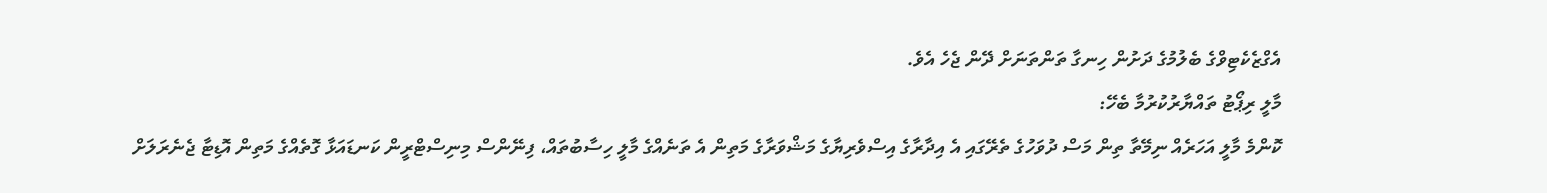އެގްޒެކެޓިވްގެ ބެލުމުގެ ދަށުން ހިނގާ ތަންތަނަށް ދޭން ޖެހެ އެވެ.
މާލީ ރިޕޯޓު ތައްޔާރުކުރުމާ ބެހޭ:
ކޮންމެ މާލީ އަހަރެއް ނިމޭތާ ތިން މަސް ދުވަހުގެ ތެރޭގައި އެ އިދާރާގެ އިސްވެރިޔާގެ މަޝްވަރާގެ މަތިން އެ ތަނެއްގެ މާލީ ހިސާބުތައް، ފިނޭންސް މިނިސްޓްރީން ކަނޑައަޅާ ގޮތެއްގެ މަތިން އޮޑިޓާ ޖެނެރަލަށް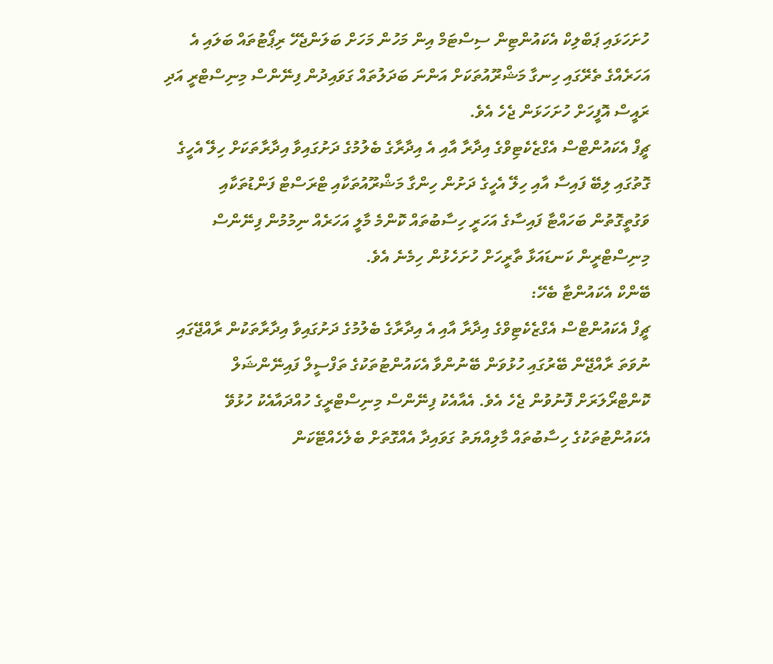ހުށަހަޅައި ޕަބްލިކް އެކައުންޓިން ސިސްޓަމް އިން މަހުން މަހަށް ބަލަންޖެހޭ ރިޕޯޓުތައް ބަލައި އެ އަހަރެއްގެ ތެރޭގައި ހިނގާ މަޝްރޫއުތަކަށް އަންނަ ބަދަލުތައް ގަވައިދުން ފިނޭންސް މިނިސްޓްރީ އަދި ރައީސް އޮފީހަށް ހުށަހަޅަން ޖެހެ އެވެ.
ޗީފް އެކައުންޓްސް އެގްޒެކެޓިވްގެ އިދާރާ އާއި އެ އިދާރާގެ ބެލުމުގެ ދަށުގައިވާ އިދާރާތަކަށް ހިލޭ އެހީގެ ގޮތުގައި ލިބޭ ފައިސާ އާއި ހިލޭ އެހީގެ ދަށުން ހިންގާ މަޝްރޫއުތަކާއި ޓްރަސްޓް ފަންޑުތަކާއި ވަގުތީގޮތުން ބަހައްޓާ ފައިސާގެ އަހަރީ ހިސާބުތައް ކޮންމެ މާލީ އަހަރެއް ނިމުމުން ފިނޭންސް މިނިސްޓްރީން ކަނޑައަޅާ ތާރީހަށް ހުށަހެޅުން ހިމެނެ އެވެ.
ބޭންކް އެކައުންޓާ ބެހޭ:
ޗީފް އެކައުންޓްސް އެގްޒެކެޓިވްގެ އިދާރާ އާއި އެ އިދާރާގެ ބެލުމުގެ ދަށުގައިވާ އިދާރާތަކުން ރާއްޖޭގައި ނުވަތަ ރާއްޖޭން ބޭރުގައި ހުޅުވަން ބޭނުންވާ އެކައުންޓުތަކުގެ ތަފްސީލް ފައިނޭންޝަލް ކޮންޓްރޯލަރަށް ފޮނުވުން ޖެހެ އެވެ. އެއާއެކު ފިނޭންސް މިނިސްޓްރީގެ ހުއްދައާއެކު ހުޅުވޭ އެކައުންޓުތަކުގެ ހިސާބުތައް މާލިއްޔަތު ގަވައިދާ އެއްގޮތަށް ބެލެހެއްޓޭކަން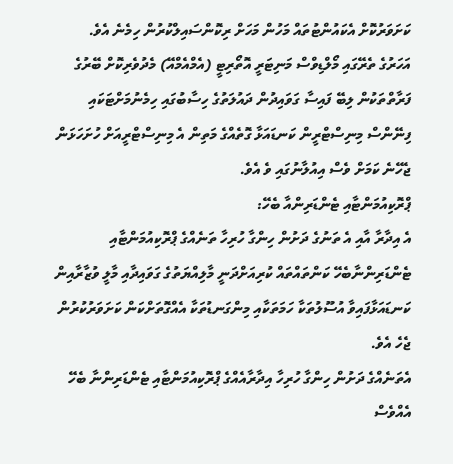ކަށަވަރުކޮށް އެކައުންޓުތައް މަހުން މަހަށް ރިކޮންސައިލްކުރުން ހިމެނެ އެވެ.
އަހަރުގެ ތެރޭގައި މޯލްޑިވްސް މަނިޓަރީ އޮތޯރިޓީ (އެމްއެމްއޭ) މެދުވެރިކޮށް ބޭރުގެ ފަރާތްތަކުން ލިބޭ ފައިސާ ގަވައިދުން ދައުލަތުގެ ހިސާބުގައި ހިމެނުމަށްޓަކައި ފިނޭންސް މިނިސްޓްރީން ކަނޑައަޅާ ގޮތެއްގެ މަތިން އެ މިނިސްޓްރީއަށް ހުށަހަޅަން ޖެހޭނެ ކަމަށް ވެސް އިއުލާނުގައި ވެ އެވެ.
ޕްރޮކިއުމަންޓާއި ޓެންޑަރިންއާ ބެހޭ:
އެ އިދާރާ އާއި އެ ތަނުގެ ދަށުން ހިންގާ ހުރިހާ ތަނެއްގެ ޕްރޮކިއުމަންޓާއި ޓެންޑަރިންނާބެހޭ ކަންތައްތައް ކުރިއަށްދަނީ މާލިއްޔަތުގެ ގަވައިދާއި މާލީ ވުޒާރާއިން ކަނޑައަޅާފައިވާ އުސޫލުތަކާ ހަމަތަކާއި މިންގަނޑުތަކާ އެއްގޮތަށްކަން ކަށަވަރުކުރުން ޖެހެ އެވެ.
އެތަނެއްގެ ދަށުން ހިންގާ ހުރިހާ އިދާރާއެއްގެ ޕްރޮކިއުމަންޓާއި ޓެންޑަރިންނާ ބެހޭ އެއްވެސް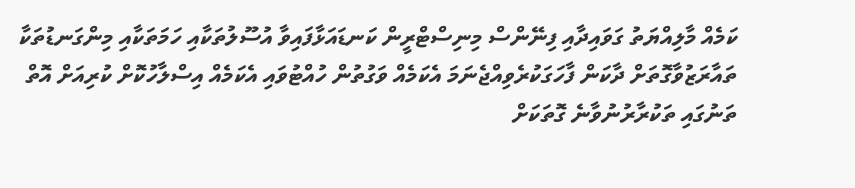ކަމެއް މާލިއްޔަތު ގަވައިދާއި ފިނޭންސް މިނިސްޓްރީން ކަނޑައަޅާފައިވާ އުސޫލުތަކާއި ހަމަތަކާއި މިންގަނޑުތަކާ ތައާރަޒުވާގޮތަށް ދާކަން ފާހަގަކުރެވިއްޖެނަމަ އެކަމެއް ވަގުތުން ހުއްޓުވައި އެކަމެއް އިސްލާހުކޮށް ކުރިއަށް އޮތް ތަނުގައި ތަކުރާރުނުވާނެ ގޮތަކަށް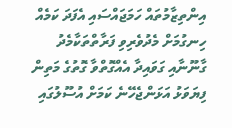އިންތިޒާމުތައް ހަމަޖައްސައި އެފަދަ ކަމެއް ހިނގުމަށް މެދުވެރިވި ފަރާތްތަކާމެދު ގާނޫނާއި ގަވައިދާ އެއްގޮތްވާ ގޮތުގެ މަތިން ފިޔަވަޅު އަޅަންޖެހޭނެ ކަމަށް އުސޫލުގައި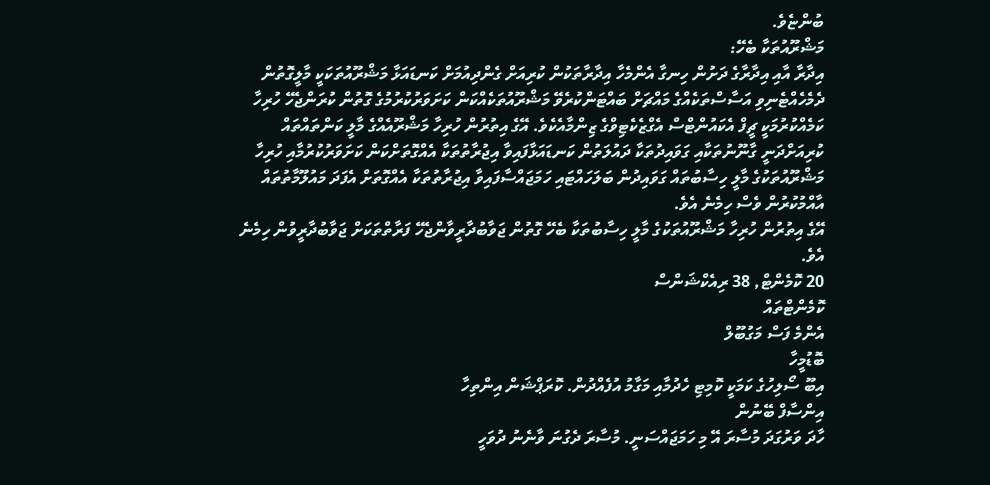ބުންޏެވެ.
މަޝްރޫއުތަކާ ބެހޭ:
އިދާރާ އާއި އިދާރާގެ ދަށުން ހިނގާ އެންމެހާ އިދާރާތަކުން ކުރިއަށް ގެންދިއުމަށް ކަނޑައަޅާ މަޝްރޫއުތަކަކީ މާލީގޮތުން ދެމެހެއްޓެނިވި އަސާސްތަކެއްގެ މައްޗަށް ބައްޓަންކުރެވޭ މަޝްރޫއުތަކެއްކަން ކަށަވަރުކުރުމުގެ ގޮތުން ކުރަންޖެހޭ ހުރިހާ ކަމެއްކުރުމަކީ ޗީފް އެކައުންޓްސް އެގްޒެކެޓިވްގެ ޒިންމާއެކެވެ. އޭގެ އިތުރުން ހުރިހާ މަޝްރޫއެއްގެ މާލީ ކަންތައްތައް ކުރިއަށްދަނީ ގާނޫނުތަކާއި ގަވައިދުތަކާ ދައުލަތުން ކަނޑައަޅާފައިވާ އިޖުރާތުތަކާ އެއްގޮތަށްކަން ކަށަވަރުކުރުމާއި ހުރިހާ މަޝްރޫއުތަކުގެ މާލީ ހިސާބުތައް ގަވައިދުން ބަލަހައްޓައި ހަމަޖައްސާފައިވާ އިޖުރާތުތަކާ އެއްގޮތަށް އެފަދަ މައުލޫމާތުތައް އާއްމުކުރުން ވެސް ހިމެނެ އެވެ.
އޭގެ އިތުރުން ހުރިހާ މަޝްރޫއުތަކުގެ މާލީ ހިސާބުތަކާ ބެހޭ ގޮތުން ޖަވާބުދާރީވާންޖެހޭ ފަރާތްތަކަށް ޖަވާބުދާރީވުން ހިމެނެ އެވެ.
20 ކޮމެންޓް, 38 ރިއެކްޝަންސް
ކޮމެންޓްތައް
އެންމެ ފަސް މަގުބޫލް
ބޮޑުމީހާ
އިބޫ ސޯލިހުގެ ކަމަކީ ކޮމިޓި ހެދުމާއި މަގާމު އުފެއްދުން. ކޮރަޕްޝަން އިންތިހާ
އިންސާފް ބޭނުން
ހާދަ ވަރުގަދަ މުސާރަ އޭ މި ހަމަޖައްސަނީ. މުސާރަ ދެގުނަ ވާނެނު ދުވަހީ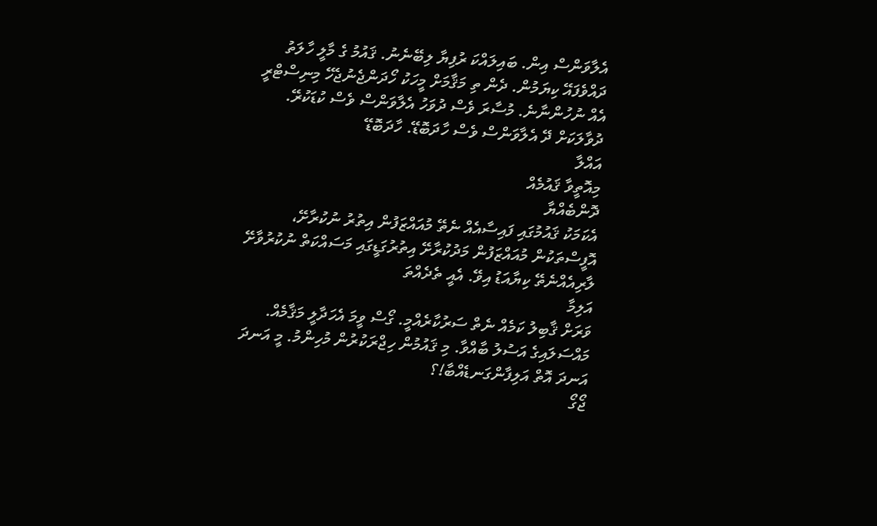އެލާވަންސް އިން. ބައިލައްކަ ރުފިޔާ ލިބޭނެނު. ޤައުމު ގެ މާލީ ހާލަތު ދައްވެފައޭ ކިޔަމުން. ދެން ތި މަޤާމަށް މީހަކު ހޯދަންޖެނުޖެހޭ މިނިސްޓްރީ އެއް ނުހުންނާނެ. މުސާރަ ވެސް ދުވަހު އެލާވަންސް ވެސް ކުޑަކުރޭ. ދުވާލަކަށް ދޭ އެލާވަންސް ވެސް ހާދަބޮޑޭ. ހާދަބޮޑޭ
އައްލާ
މިއޮތީވާ ޤައުމެއް
ދޮންބެއްޔާ
އެކަމަކު ޤައުމުގައި ފައިސާއެއް ނެތޭ މުއައްޒަފުން އިތުރު ނުކުރާށޭ، އޮފީސްތަކުން މުއައްޒަފުން މަދުކުރާށޭ އިތުރުގަޑީގައި މަސައްކަތް ނުކުރުވާށޭ ލާރިއެއްނެތޭ ކިޔާއަޑު އިވޭ. އެއީ ތެދެއްތަ
އަލިމާ
ވަރަށް ޤާބިލު ކަމެއް ނެތް ސަރުކާރެއްމީ. ގޯސް ވީމަ އެހަދާލީ މަޤާމެއް. މައްސަލައިގެ އަސުލު ބާއްވާ. މި ޤައުމުން ހިޖްރަކުރުން މުހިންމު. މީ އަނދަ އަނދަ އޮތް އަލިފާންގަނޑެއްބާ!؟
ޖޯގޯ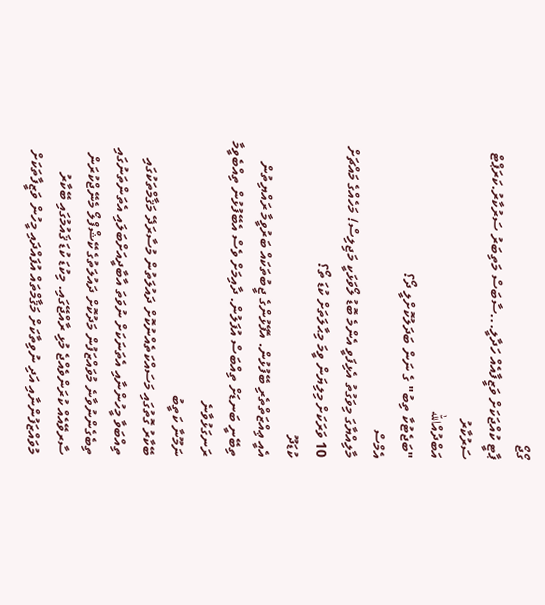ގޯޖޯ
ޕާޓީ ކުއްޖަކަށް ވަޒީފާއެއް ހަދާލީ...ސާބަސް މަތިބަރު ސަރުކާރު.ކަރަޕްޓް ސަރުކާރު
އަބްދުއްالله
"ބަޖެޓުކާ ތިބު" ގެ ނަން ބަދަލުކޮށްލީ ދޯ؟
އެމްސް
މާލިއްޔާގަ މިވަގުތު އެޅިފަވީ އެންމެ ބޮޑު ލޯވަޅަކީ މަޖިލިސް! މަހެއްގެ މައްޗަށް 10 ވަރަކަށް މިލިޔަން ވީމަ މިޙާލަތަށް ކުޑަ ތޯ؟
ކުޑަދޫ
އެއީ ޢިއްޒަތްތެރި ބޭފުޅުން. އެފޭޅުންގެ ޖީބުތަކައް ބަރުވީމާ ރައްޔިތުން ތިބޭނީ ބަނޑަށް ތިއްބަސް އުފަލުން. ދާއިމަށް ވެސް އެބޭފުޅުން ތިއްބެވީމާ ރަނގަޅުވާނެ
ނަމޫނާ ކަތީބު
ބޭކާރު ގޮތުގައި މަސައްކަތެއްނުކޮށް ދައުލަތުން މުސާރަދޭ މަޤާމްތަކުގައި ތިއްބަވާ މީހުންނާއި އެތަނަކަށް ނުވަތަ އާބާދީއަށްބަލައި އެތަންތަނުގައި ތިބެގެންނުވާނެ މުވައްޒަފުން މަދުކޮށް ދައުލަތުގެ ކޭޝްފްލޯ މެނޭޖްކުރަން ސާރވޭއެއް ކުރަންވެއްޖެ މުޅި ރާއްޖޭގައި. މިކުޑަ ކުޑަ ޤައުމުގައި ބޭކާރު މުވައްޒަފުންނާއި އަދި ނުވިތާކަށް މަޤާމްތައް އުފައްދައި މީހުން ވަޒީފާތަކަށް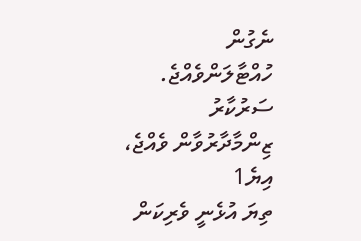ނެގުން ހުއްޓާލަންވެއްޖެ. ސަރުކާރު ޒިންމާދާރުވާން ވެއްޖެ،
އިޔެ1
ތިޔަ އުޅެނީ ވެރިކަން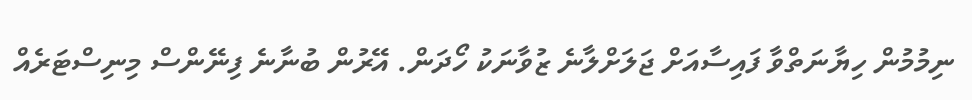ނިމުމުން ހިޔާނަތްވާ ފައިސާއަށް ޖަލަށްލާނެ ޒުވާނަކު ހޯދަން. އޭރުން ބުނާނެ ފިނޭންސް މިނިސްޓަރެއް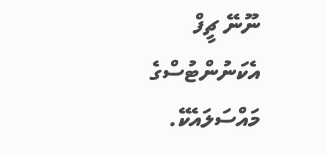ނޫނޭ ޗީފް އެކަނުންޓުސްގެ މައްސަލައެކޭ.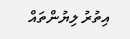އިތުރު ލިޔުންތައް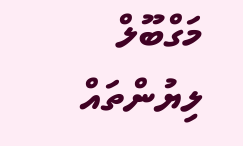މަގްބޫލް ލިޔުންތައް